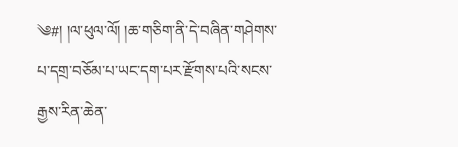༄#། །ལ་ཕུལ་ལོ། །ཆ་གཅིག་ནི་དེ་བཞིན་གཤེགས་པ་དགྲ་བཅོམ་པ་ཡང་དག་པར་རྫོགས་པའི་སངས་རྒྱས་རིན་ཆེན་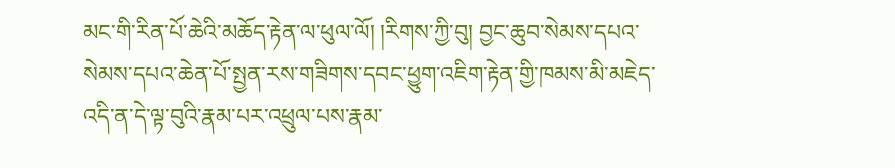མང་གི་རིན་པོ་ཆེའི་མཆོད་རྟེན་ལ་ཕུལ་ལོ། །རིགས་ཀྱི་བུ། བྱང་ཆུབ་སེམས་དཔའ་སེམས་དཔའ་ཆེན་པོ་སྤྱན་རས་གཟིགས་དབང་ཕྱུག་འཇིག་རྟེན་གྱི་ཁམས་མི་མཇེད་འདི་ན་དེ་ལྟ་བུའི་རྣམ་པར་འཕྲུལ་པས་རྣམ་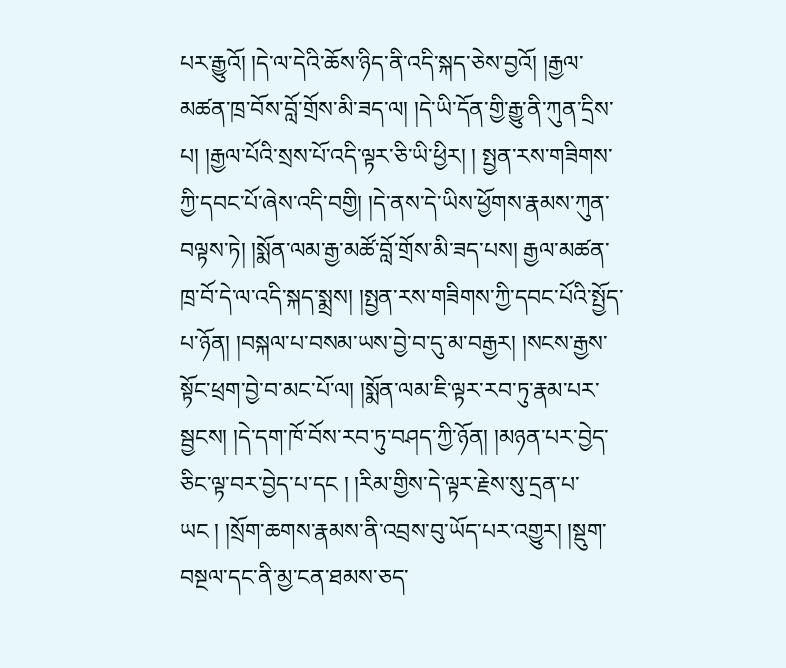པར་རྒྱུའོ། །དེ་ལ་དེའི་ཆོས་ཉིད་ནི་འདི་སྐད་ཅེས་བྱའོ། །རྒྱལ་མཚན་ཁྲ་བོས་བློ་གྲོས་མི་ཟད་ལ། །དེ་ཡི་དོན་གྱི་རྒྱུ་ནི་ཀུན་དྲིས་པ། །རྒྱལ་པོའི་སྲས་པོ་འདི་ལྟར་ཅི་ཡི་ཕྱིར། ། སྤྱན་རས་གཟིགས་ཀྱི་དབང་པོ་ཞེས་འདི་བགྱི། །དེ་ནས་དེ་ཡིས་ཕྱོགས་རྣམས་ཀུན་བལྟས་ཏེ། །སྨོན་ལམ་རྒྱ་མཚོ་བློ་གྲོས་མི་ཟད་པས། རྒྱལ་མཚན་ཁྲ་བོ་དེ་ལ་འདི་སྐད་སྨྲས། །སྤྱན་རས་གཟིགས་ཀྱི་དབང་པོའི་སྤྱོད་པ་ཉོན། །བསྐལ་པ་བསམ་ཡས་བྱེ་བ་དུ་མ་བརྒྱར། །སངས་རྒྱས་སྟོང་ཕྲག་བྱེ་བ་མང་པོ་ལ། །སྨོན་ལམ་ཇི་ལྟར་རབ་ཏུ་རྣམ་པར་སྦྱངས། །དེ་དག་ཁོ་བོས་རབ་ཏུ་བཤད་ཀྱི་ཉོན། །མཉན་པར་བྱེད་ཅིང་ལྟ་བར་བྱེད་པ་དང ། །རིམ་གྱིས་དེ་ལྟར་རྗེས་སུ་དྲན་པ་ཡང ། །སྲོག་ཆགས་རྣམས་ནི་འབྲས་བུ་ཡོད་པར་འགྱུར། །སྡུག་བསྔལ་དང་ནི་མྱ་ངན་ཐམས་ཅད་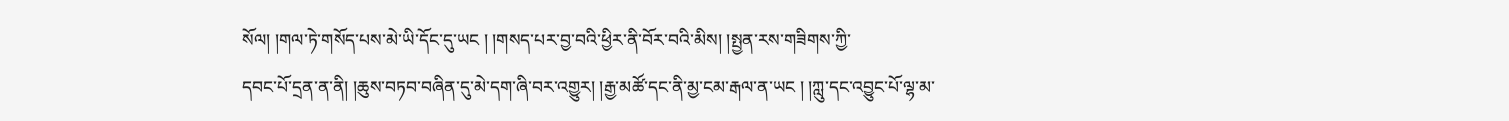སོལ། །གལ་ཏེ་གསོད་པས་མེ་ཡི་དོང་དུ་ཡང ། །གསད་པར་བྱ་བའི་ཕྱིར་ནི་བོར་བའི་མིས། །སྤྱན་རས་གཟིགས་ཀྱི་
དབང་པོ་དྲན་ན་ནི། །ཆུས་བཏབ་བཞིན་དུ་མེ་དག་ཞི་བར་འགྱུར། །རྒྱ་མཚོ་དང་ནི་མྱ་ངམ་རྒལ་ན་ཡང ། །ཀླུ་དང་འབྱུང་པོ་ལྷ་མ་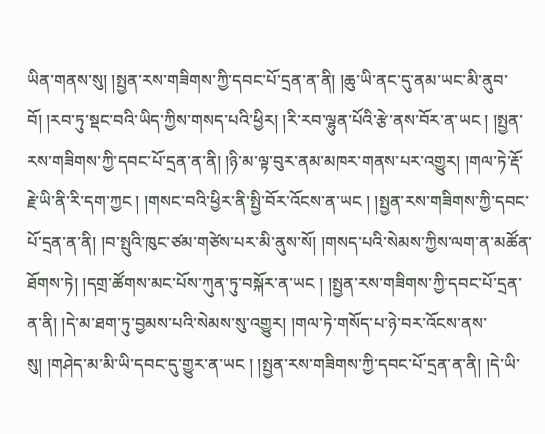ཡིན་གནས་སུ། །སྤྱན་རས་གཟིགས་ཀྱི་དབང་པོ་དྲན་ན་ནི། །ཆུ་ཡི་ནང་དུ་ནམ་ཡང་མི་ནུབ་བོ། །རབ་ཏུ་སྡང་བའི་ཡིད་ཀྱིས་གསད་པའི་ཕྱིར། །རི་རབ་ལྷུན་པོའི་རྩེ་ནས་བོར་ན་ཡང ། །སྤྱན་རས་གཟིགས་ཀྱི་དབང་པོ་དྲན་ན་ནི། །ཉི་མ་ལྟ་བུར་ནམ་མཁར་གནས་པར་འགྱུར། །གལ་ཏེ་རྡོ་རྗེ་ཡི་ནི་རི་དག་ཀྱང ། །གསང་བའི་ཕྱིར་ནི་སྤྱི་བོར་འོངས་ན་ཡང ། །སྤྱན་རས་གཟིགས་ཀྱི་དབང་པོ་དྲན་ན་ནི། །བ་སྤུའི་ཁུང་ཙམ་གཙེས་པར་མི་ནུས་སོ། །གསད་པའི་སེམས་ཀྱིས་ལག་ན་མཚོན་ཐོགས་ཏེ། །དགྲ་ཚོགས་མང་པོས་ཀུན་ཏུ་བསྐོར་ན་ཡང ། །སྤྱན་རས་གཟིགས་ཀྱི་དབང་པོ་དྲན་ན་ནི། །དེ་མ་ཐག་ཏུ་བྱམས་པའི་སེམས་སུ་འགྱུར། །གལ་ཏེ་གསོད་པ་ཉེ་བར་འོངས་ནས་སུ། །གཤེད་མ་མི་ཡི་དབང་དུ་གྱུར་ན་ཡང ། །སྤྱན་རས་གཟིགས་ཀྱི་དབང་པོ་དྲན་ན་ནི། །དེ་ཡི་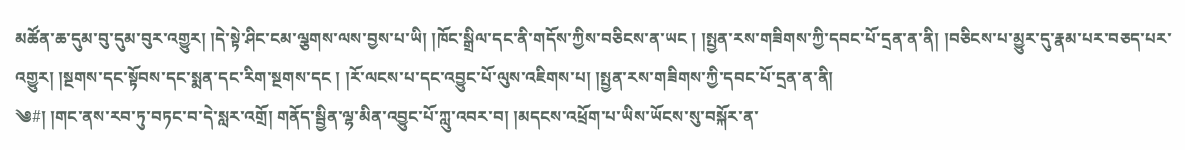མཚོན་ཆ་དུམ་བུ་དུམ་བུར་འགྱུར། །དེ་སྟེ་ཤིང་ངམ་ལྕགས་ལས་བྱས་པ་ཡི། །ཁོང་སྒྲིལ་དང་ནི་གདོས་ཀྱིས་བཅིངས་ན་ཡང ། །སྤྱན་རས་གཟིགས་ཀྱི་དབང་པོ་དྲན་ན་ནི། །བཅིངས་པ་མྱུར་དུ་རྣམ་པར་བཅད་པར་འགྱུར། །སྔགས་དང་སྟོབས་དང་སྨན་དང་རིག་སྔགས་དང ། །རོ་ལངས་པ་དང་འབྱུང་པོ་ལུས་འཇིགས་པ། །སྤྱན་རས་གཟིགས་ཀྱི་དབང་པོ་དྲན་ན་ནི།
༄#། །གང་ནས་རབ་ཏུ་བཏང་བ་དེ་སླར་འགྲོ། གནོད་སྦྱིན་ལྷ་མིན་འབྱུང་པོ་ཀླུ་འབར་བ། །མདངས་འཕྲོག་པ་ཡིས་ཡོངས་སུ་བསྐོར་ན་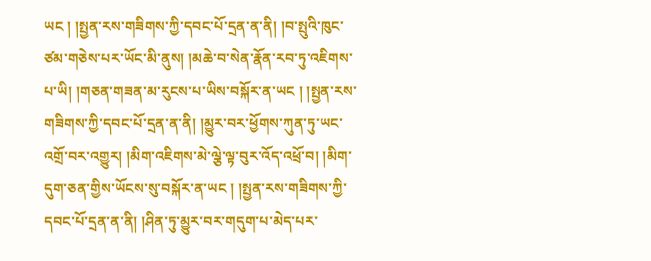ཡང ། །སྤྱན་རས་གཟིགས་ཀྱི་དབང་པོ་དྲན་ན་ནི། །བ་སྤུའི་ཁུང་ཙམ་གཅེས་པར་ཡོང་མི་ནུས། །མཆེ་བ་སེན་རྣོན་རབ་ཏུ་འཇིགས་པ་ཡི། །གཅན་གཟན་མ་རུངས་པ་ཡིས་བསྐོར་ན་ཡང ། །སྤྱན་རས་གཟིགས་ཀྱི་དབང་པོ་དྲན་ན་ནི། །མྱུར་བར་ཕྱོགས་ཀུན་ཏུ་ཡང་འགྲོ་བར་འགྱུར། །མིག་འཇིགས་མེ་ལྕེ་ལྟ་བུར་འོད་འཕྲོ་བ། །མིག་དུག་ཅན་གྱིས་ཡོངས་སུ་བསྐོར་ན་ཡང ། །སྤྱན་རས་གཟིགས་ཀྱི་དབང་པོ་དྲན་ན་ནི། །ཤིན་ཏུ་མྱུར་བར་གདུག་པ་མེད་པར་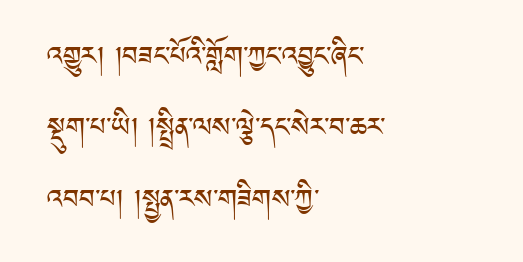འགྱུར། །བཟང་པོའི་གློག་ཀྱང་འབྱུང་ཞིང་སྡུག་པ་ཡི། །སྤྲིན་ལས་ལྕེ་དང་སེར་བ་ཆར་འབབ་པ། །སྤྱན་རས་གཟིགས་ཀྱི་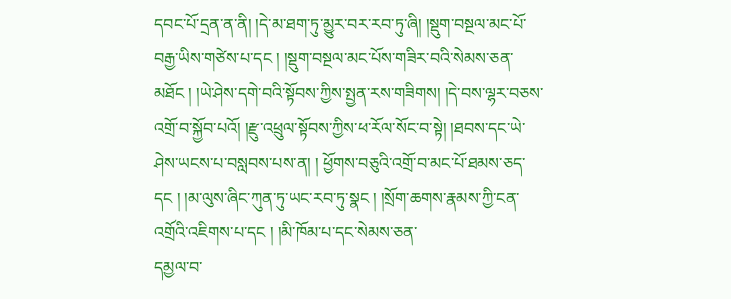དབང་པོ་དྲན་ན་ནི། །དེ་མ་ཐག་ཏུ་མྱུར་བར་རབ་ཏུ་ཞི། །སྡུག་བསྔལ་མང་པོ་བརྒྱ་ཡིས་གཙེས་པ་དང ། །སྡུག་བསྔལ་མང་པོས་གཟིར་བའི་སེམས་ཅན་མཐོང ། །ཡེ་ཤེས་དགེ་བའི་སྟོབས་ཀྱིས་སྤྱན་རས་གཟིགས། །དེ་བས་ལྷར་བཅས་འགྲོ་བ་སྐྱོབ་པའོ། །རྫུ་འཕྲུལ་སྟོབས་ཀྱིས་ཕ་རོལ་སོང་བ་སྟེ། །ཐབས་དང་ཡེ་ཤེས་ཡངས་པ་བསླབས་པས་ན། ། ཕྱོགས་བཅུའི་འགྲོ་བ་མང་པོ་ཐམས་ཅད་དང ། །མ་ལུས་ཞིང་ཀུན་ཏུ་ཡང་རབ་ཏུ་སྣང ། །སྲོག་ཆགས་རྣམས་ཀྱི་ངན་འགྲོའི་འཇིགས་པ་དང ། །མི་ཁོམ་པ་དང་སེམས་ཅན་
དམྱལ་བ་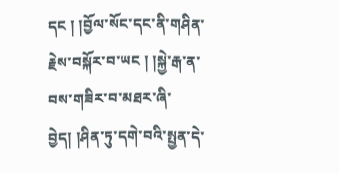དང ། །བྱོལ་སོང་དང་ནི་གཤིན་རྗེས་བསྐོར་བ་ཡང ། །སྐྱེ་རྒ་ན་བས་གཟིར་བ་མཐར་ཞི་བྱེད། །ཤིན་ཏུ་དགེ་བའི་སྤྱན་དེ་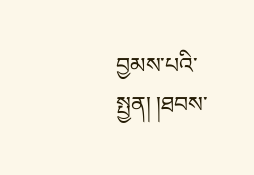བྱམས་པའི་སྤྱན། །ཐབས་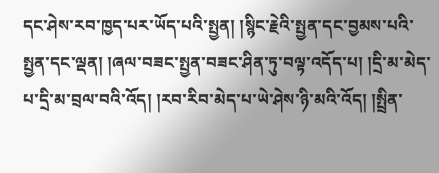དང་ཤེས་རབ་ཁྱད་པར་ཡོད་པའི་སྤྱན། །སྙིང་རྗེའི་སྤྱན་དང་བྱམས་པའི་སྤྱན་དང་ལྡན། །ཞལ་བཟང་སྤྱན་བཟང་ཤིན་ཏུ་བལྟ་འདོད་པ། །དྲི་མ་མེད་པ་དྲི་མ་བྲལ་བའི་འོད། །རབ་རིབ་མེད་པ་ཡེ་ཤེས་ཉི་མའི་འོད། །སྤྲིན་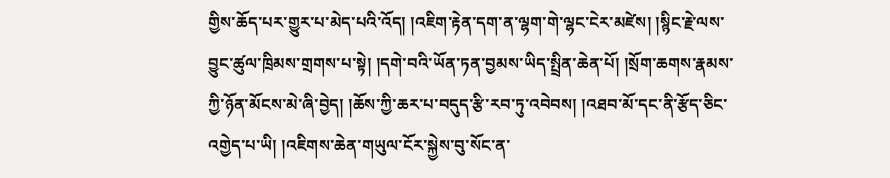གྱིས་ཆོད་པར་གྱུར་པ་མེད་པའི་འོད། །འཇིག་རྟེན་དག་ན་ལྷག་གེ་ལྷང་ངེར་མཛེས། །སྙིང་རྗེ་ལས་བྱུང་ཚུལ་ཁྲིམས་གྲགས་པ་སྟེ། །དགེ་བའི་ཡོན་ཏན་བྱམས་ཡིད་སྤྲིན་ཆེན་པོ། །སྲོག་ཆགས་རྣམས་ཀྱི་ཉོན་མོངས་མེ་ཞི་བྱེད། །ཆོས་ཀྱི་ཆར་པ་བདུད་རྩི་རབ་ཏུ་འབེབས། །འཐབ་མོ་དང་ནི་རྩོད་ཅིང་འགྱེད་པ་ཡི། །འཇིགས་ཆེན་གཡུལ་ངོར་སྐྱེས་བུ་སོང་ན་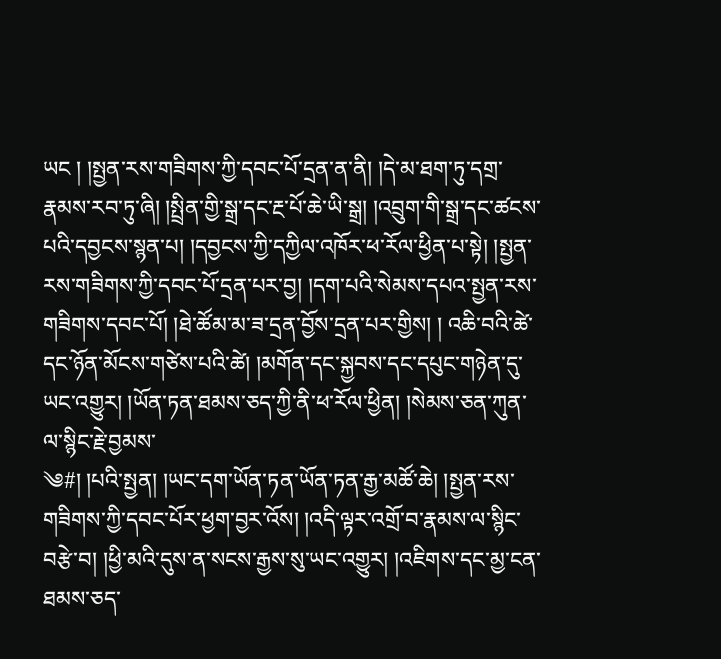ཡང ། །སྤྱན་རས་གཟིགས་ཀྱི་དབང་པོ་དྲན་ན་ནི། །དེ་མ་ཐག་ཏུ་དགྲ་རྣམས་རབ་ཏུ་ཞི། །སྤྲིན་གྱི་སྒྲ་དང་རྔ་པོ་ཆེ་ཡི་སྒྲ། །འབྲུག་གི་སྒྲ་དང་ཚངས་པའི་དབྱངས་སྙན་པ། །དབྱངས་ཀྱི་དཀྱིལ་འཁོར་ཕ་རོལ་ཕྱིན་པ་སྟེ། །སྤྱན་རས་གཟིགས་ཀྱི་དབང་པོ་དྲན་པར་བྱ། །དག་པའི་སེམས་དཔའ་སྤྱན་རས་གཟིགས་དབང་པོ། །ཐེ་ཚོམ་མ་ཟ་དྲན་བྱོས་དྲན་པར་གྱིས། ། འཆི་བའི་ཚེ་དང་ཉོན་མོངས་གཙེས་པའི་ཚེ། །མགོན་དང་སྐྱབས་དང་དཔུང་གཉེན་དུ་ཡང་འགྱུར། །ཡོན་ཏན་ཐམས་ཅད་ཀྱི་ནི་ཕ་རོལ་ཕྱིན། །སེམས་ཅན་ཀུན་ལ་སྙིང་རྗེ་བྱམས་
༄#། །པའི་སྤྱན། །ཡང་དག་ཡོན་ཏན་ཡོན་ཏན་རྒྱ་མཚོ་ཆེ། །སྤྱན་རས་གཟིགས་ཀྱི་དབང་པོར་ཕྱག་བྱར་འོས། །འདི་ལྟར་འགྲོ་བ་རྣམས་ལ་སྙིང་བརྩེ་བ། །ཕྱི་མའི་དུས་ན་སངས་རྒྱས་སུ་ཡང་འགྱུར། །འཇིགས་དང་མྱ་ངན་ཐམས་ཅད་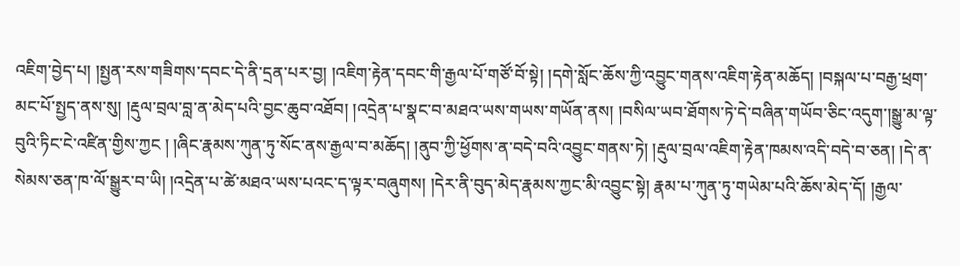འཇིག་བྱེད་པ། །སྤྱན་རས་གཟིགས་དབང་དེ་ནི་དྲན་པར་བྱ། །འཇིག་རྟེན་དབང་གི་རྒྱལ་པོ་གཙོ་བོ་སྟེ། །དགེ་སློང་ཆོས་ཀྱི་འབྱུང་གནས་འཇིག་རྟེན་མཆོད། །བསྐལ་པ་བརྒྱ་ཕྲག་མང་པོ་སྤྱད་ནས་སུ། །རྡུལ་བྲལ་བླ་ན་མེད་པའི་བྱང་ཆུབ་འཐོབ། །འདྲེན་པ་སྣང་བ་མཐའ་ཡས་གཡས་གཡོན་ནས། །བསིལ་ཡབ་ཐོགས་ཏེ་དེ་བཞིན་གཡོབ་ཅིང་འདུག་།སྒྱུ་མ་ལྟ་བུའི་ཏིང་ངེ་འཛིན་གྱིས་ཀྱང ། །ཞིང་རྣམས་ཀུན་ཏུ་སོང་ནས་རྒྱལ་བ་མཆོད། །ནུབ་ཀྱི་ཕྱོགས་ན་བདེ་བའི་འབྱུང་གནས་ཏེ། །རྡུལ་བྲལ་འཇིག་རྟེན་ཁམས་འདི་བདེ་བ་ཅན། །དེ་ན་སེམས་ཅན་ཁ་ལོ་སྒྱུར་བ་ཡི། །འདྲེན་པ་ཚེ་མཐའ་ཡས་པའང་ད་ལྟར་བཞུགས། །དེར་ནི་བུད་མེད་རྣམས་ཀྱང་མི་འབྱུང་སྟེ། རྣམ་པ་ཀུན་ཏུ་གཡེམ་པའི་ཆོས་མེད་དོ། །རྒྱལ་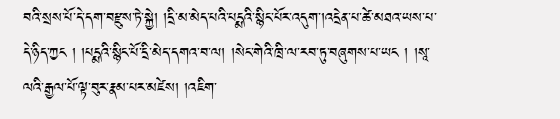བའི་སྲས་པོ་དེ་དག་བརྫུས་ཏེ་སྐྱེ། །དྲི་མ་མེད་པའི་པདྨའི་སྙིང་པོར་འདུག་།འདྲེན་པ་ཚེ་མཐའ་ཡས་པ་དེ་ཉིད་ཀྱང ། །པདྨའི་སྙིང་པོ་དྲི་མེད་དགའ་བ་ལ། །སེང་གེའི་ཁྲི་ལ་རབ་ཏུ་བཞུགས་པ་ཡང ། །སཱ་ལའི་རྒྱལ་པོ་ལྟ་བུར་རྣམ་པར་མཛེས། །འཇིག་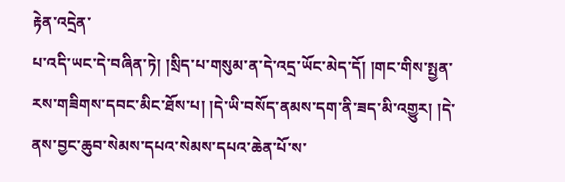རྟེན་འདྲེན་
པ་འདི་ཡང་དེ་བཞིན་ཏེ། །སྲིད་པ་གསུམ་ན་དེ་འདྲ་ཡོང་མེད་དོ། །གང་གིས་སྤྱན་རས་གཟིགས་དབང་མིང་ཐོས་པ། །དེ་ཡི་བསོད་ནམས་དག་ནི་ཟད་མི་འགྱུར། །དེ་ནས་བྱང་ཆུབ་སེམས་དཔའ་སེམས་དཔའ་ཆེན་པོ་ས་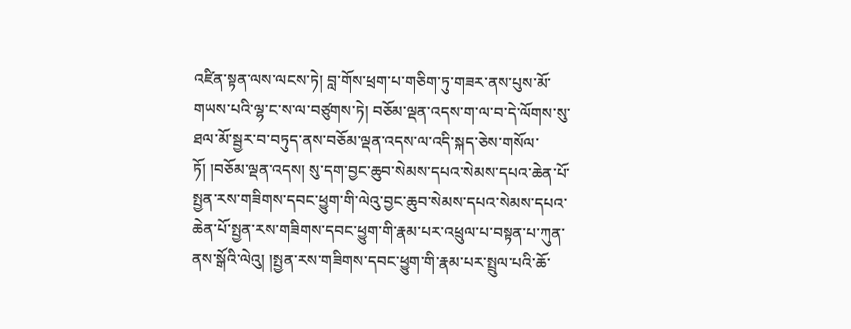འཛིན་སྟན་ལས་ལངས་ཏེ། བླ་གོས་ཕྲག་པ་གཅིག་ཏུ་གཟར་ནས་པུས་མོ་གཡས་པའི་ལྷ་ང་ས་ལ་བཙུགས་ཏེ། བཅོམ་ལྡན་འདས་ག་ལ་བ་དེ་ལོགས་སུ་ཐལ་མོ་སྦྱར་བ་བཏུད་ནས་བཅོམ་ལྡན་འདས་ལ་འདི་སྐད་ཅེས་གསོལ་ཏོ། །བཅོམ་ལྡན་འདས། སུ་དག་བྱང་ཆུབ་སེམས་དཔའ་སེམས་དཔའ་ཆེན་པོ་སྤྱན་རས་གཟིགས་དབང་ཕྱུག་གི་ལེའུ་བྱང་ཆུབ་སེམས་དཔའ་སེམས་དཔའ་ཆེན་པོ་སྤྱན་རས་གཟིགས་དབང་ཕྱུག་གི་རྣམ་པར་འཕྲུལ་པ་བསྟན་པ་ཀུན་ནས་སྒོའི་ལེའུ། །སྤྱན་རས་གཟིགས་དབང་ཕྱུག་གི་རྣམ་པར་སྤྲུལ་པའི་ཆོ་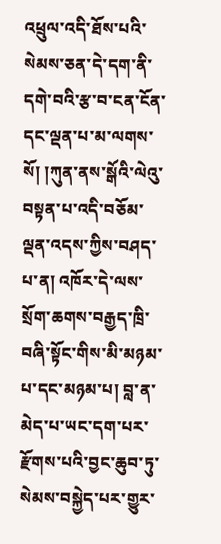འཕྲུལ་འདི་ཐོས་པའི་སེམས་ཅན་དེ་དག་ནི་དགེ་བའི་རྩ་བ་ངན་ངོན་དང་ལྡན་པ་མ་ལགས་སོ། །ཀུན་ནས་སྒོའི་ལེའུ་བསྟན་པ་འདི་བཅོམ་ལྡན་འདས་ཀྱིས་བཤད་པ་ན། འཁོར་དེ་ལས་སྲོག་ཆགས་བརྒྱད་ཁྲི་བཞི་སྟོང་གིས་མི་མཉམ་པ་དང་མཉམ་པ། བླ་ན་མེད་པ་ཡང་དག་པར་རྫོགས་པའི་བྱང་ཆུབ་ཏུ་སེམས་བསྐྱེད་པར་གྱུར་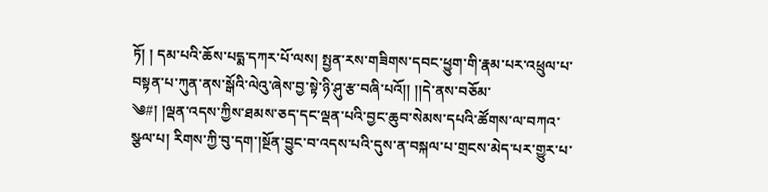ཏོ། ། དམ་པའི་ཆོས་པདྨ་དཀར་པོ་ལས། སྤྱན་རས་གཟིགས་དབང་ཕྱུག་གི་རྣམ་པར་འཕྲུལ་པ་བསྟན་པ་ཀུན་ནས་སྒོའི་ལེའུ་ཞེས་བྱ་སྟེ་ཉི་ཤུ་རྩ་བཞི་པའོ།། །།དེ་ནས་བཅོམ་
༄#། །ལྡན་འདས་ཀྱིས་ཐམས་ཅད་དང་ལྡན་པའི་བྱང་ཆུབ་སེམས་དཔའི་ཚོགས་ལ་བཀའ་སྩལ་པ། རིགས་ཀྱི་བུ་དག་།སྔོན་བྱུང་བ་འདས་པའི་དུས་ན་བསྐལ་པ་གྲངས་མེད་པར་གྱུར་པ་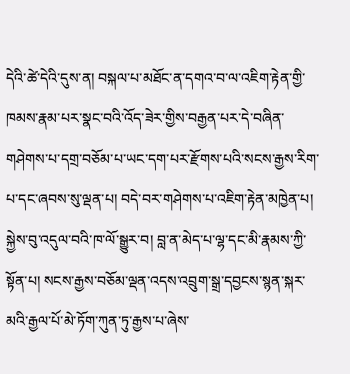དེའི་ཚེ་དེའི་དུས་ན། བསྐལ་པ་མཐོང་ན་དགའ་བ་ལ་འཇིག་རྟེན་གྱི་ཁམས་རྣམ་པར་སྣང་བའི་འོད་ཟེར་གྱིས་བརྒྱན་པར་དེ་བཞིན་གཤེགས་པ་དགྲ་བཅོམ་པ་ཡང་དག་པར་རྫོགས་པའི་སངས་རྒྱས་རིག་པ་དང་ཞབས་སུ་ལྡན་པ། བདེ་བར་གཤེགས་པ་འཇིག་རྟེན་མཁྱེན་པ། སྐྱེས་བུ་འདུལ་བའི་ཁ་ལོ་སྒྱུར་བ། བླ་ན་མེད་པ་ལྷ་དང་མི་རྣམས་ཀྱི་སྟོན་པ། སངས་རྒྱས་བཅོམ་ལྡན་འདས་འབྲུག་སྒྲ་དབྱངས་སྙན་སྐར་མའི་རྒྱལ་པོ་མེ་ཏོག་ཀུན་ཏུ་རྒྱས་པ་ཞེས་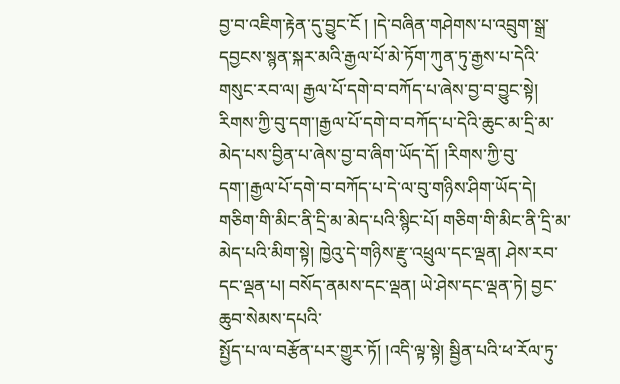བྱ་བ་འཇིག་རྟེན་དུ་བྱུང་ངོ ། །དེ་བཞིན་གཤེགས་པ་འབྲུག་སྒྲ་དབྱངས་སྙན་སྐར་མའི་རྒྱལ་པོ་མེ་ཏོག་ཀུན་ཏུ་རྒྱས་པ་དེའི་གསུང་རབ་ལ། རྒྱལ་པོ་དགེ་བ་བཀོད་པ་ཞེས་བྱ་བ་བྱུང་སྟེ། རིགས་ཀྱི་བུ་དག་།རྒྱལ་པོ་དགེ་བ་བཀོད་པ་དེའི་ཆུང་མ་དྲི་མ་མེད་པས་བྱིན་པ་ཞེས་བྱ་བ་ཞིག་ཡོད་དོ། །རིགས་ཀྱི་བུ་དག་།རྒྱལ་པོ་དགེ་བ་བཀོད་པ་དེ་ལ་བུ་གཉིས་ཤིག་ཡོད་དེ། གཅིག་གི་མིང་ནི་དྲི་མ་མེད་པའི་སྙིང་པོ། གཅིག་གི་མིང་ནི་དྲི་མ་མེད་པའི་མིག་སྟེ། ཁྱེའུ་དེ་གཉིས་རྫུ་འཕྲུལ་དང་ལྡན། ཤེས་རབ་དང་ལྡན་པ། བསོད་ནམས་དང་ལྡན། ཡེ་ཤེས་དང་ལྡན་ཏེ། བྱང་ཆུབ་སེམས་དཔའི་
སྤྱོད་པ་ལ་བརྩོན་པར་གྱུར་ཏོ། །འདི་ལྟ་སྟེ། སྦྱིན་པའི་ཕ་རོལ་ཏུ་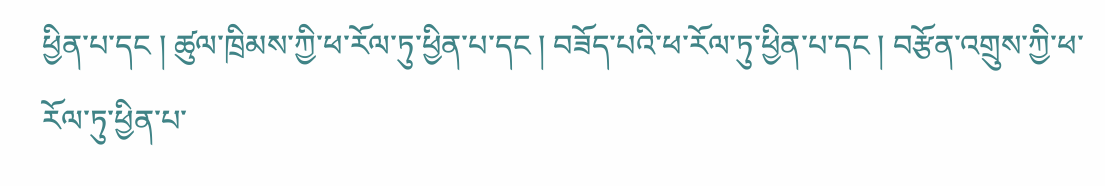ཕྱིན་པ་དང ། ཚུལ་ཁྲིམས་ཀྱི་ཕ་རོལ་ཏུ་ཕྱིན་པ་དང ། བཟོད་པའི་ཕ་རོལ་ཏུ་ཕྱིན་པ་དང ། བརྩོན་འགྲུས་ཀྱི་ཕ་རོལ་ཏུ་ཕྱིན་པ་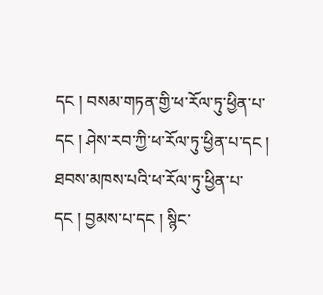དང ། བསམ་གཏན་གྱི་ཕ་རོལ་ཏུ་ཕྱིན་པ་དང ། ཤེས་རབ་ཀྱི་ཕ་རོལ་ཏུ་ཕྱིན་པ་དང ། ཐབས་མཁས་པའི་ཕ་རོལ་ཏུ་ཕྱིན་པ་དང ། བྱམས་པ་དང ། སྙིང་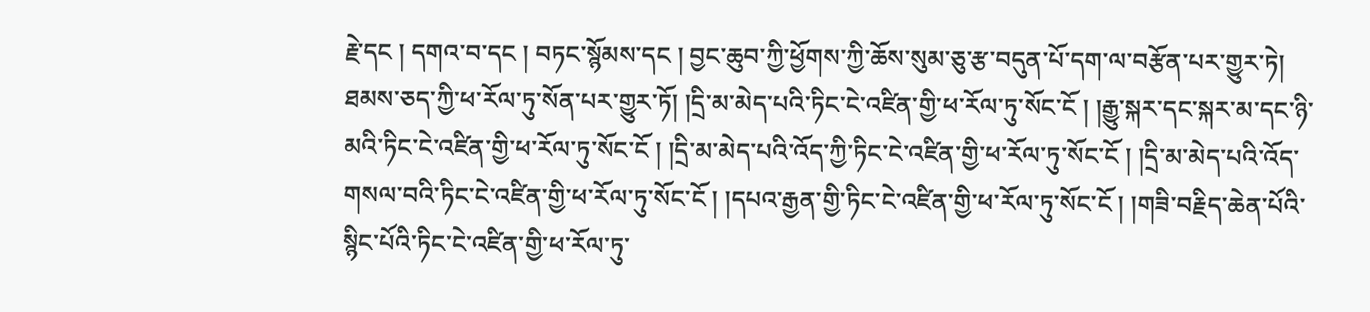རྗེ་དང ། དགའ་བ་དང ། བཏང་སྙོམས་དང ། བྱང་ཆུབ་ཀྱི་ཕྱོགས་ཀྱི་ཆོས་སུམ་ཅུ་རྩ་བདུན་པོ་དག་ལ་བརྩོན་པར་གྱུར་ཏེ། ཐམས་ཅད་ཀྱི་ཕ་རོལ་ཏུ་སོན་པར་གྱུར་ཏོ། །དྲི་མ་མེད་པའི་ཏིང་ངེ་འཛིན་གྱི་ཕ་རོལ་ཏུ་སོང་ངོ ། །རྒྱུ་སྐར་དང་སྐར་མ་དང་ཉི་མའི་ཏིང་ངེ་འཛིན་གྱི་ཕ་རོལ་ཏུ་སོང་ངོ ། །དྲི་མ་མེད་པའི་འོད་ཀྱི་ཏིང་ངེ་འཛིན་གྱི་ཕ་རོལ་ཏུ་སོང་ངོ ། །དྲི་མ་མེད་པའི་འོད་གསལ་བའི་ཏིང་ངེ་འཛིན་གྱི་ཕ་རོལ་ཏུ་སོང་ངོ ། །དཔའ་རྒྱན་གྱི་ཏིང་ངེ་འཛིན་གྱི་ཕ་རོལ་ཏུ་སོང་ངོ ། །གཟི་བརྗིད་ཆེན་པོའི་སྙིང་པོའི་ཏིང་ངེ་འཛིན་གྱི་ཕ་རོལ་ཏུ་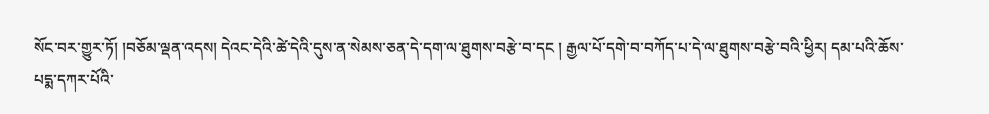སོང་བར་གྱུར་ཏོ། །བཅོམ་ལྡན་འདས། དེའང་དེའི་ཚེ་དེའི་དུས་ན་སེམས་ཅན་དེ་དག་ལ་ཐུགས་བརྩེ་བ་དང ། རྒྱལ་པོ་དགེ་བ་བཀོད་པ་དེ་ལ་ཐུགས་བརྩེ་བའི་ཕྱིར། དམ་པའི་ཆོས་པདྨ་དཀར་པོའི་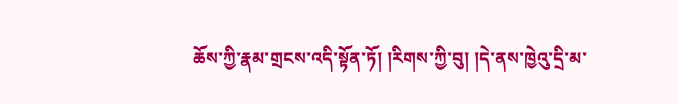ཆོས་ཀྱི་རྣམ་གྲངས་འདི་སྟོན་ཏོ། །རིགས་ཀྱི་བུ། །དེ་ནས་ཁྱེའུ་དྲི་མ་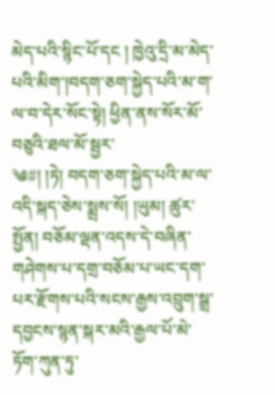མེད་པའི་སྙིང་པོ་དང ། ཁྱེའུ་དྲི་མ་མེད་པའི་མིག་།བདག་ཅག་སྐྱེད་པའི་མ་ག་ལ་བ་དེར་སོང་སྟེ། ཕྱིན་ནས་སོར་མོ་བཅུའི་ཐལ་མོ་སྦྱར་
༄#། །ཏེ། བདག་ཅག་སྐྱེད་པའི་མ་ལ་འདི་སྐད་ཅེས་སྨྲས་སོ། །ཡུམ། ཚུར་སྤྱོན། བཅོམ་ལྡན་འདས་དེ་བཞིན་གཤེགས་པ་དགྲ་བཅོམ་པ་ཡང་དག་པར་རྫོགས་པའི་སངས་རྒྱས་འབྲུག་སྒྲ་དབྱངས་སྙན་སྐར་མའི་རྒྱལ་པོ་མེ་ཏོག་ཀུན་ཏུ་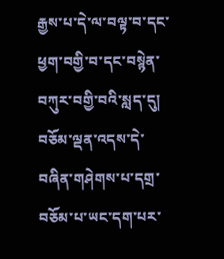རྒྱས་པ་དེ་ལ་བལྟ་བ་དང་ཕྱག་བགྱི་བ་དང་བསྙེན་བཀུར་བགྱི་བའི་སླད་དུ། བཅོམ་ལྡན་འདས་དེ་བཞིན་གཤེགས་པ་དགྲ་བཅོམ་པ་ཡང་དག་པར་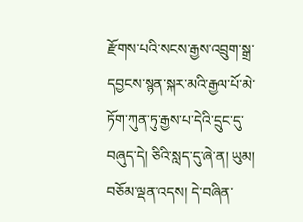རྫོགས་པའི་སངས་རྒྱས་འབྲུག་སྒྲ་དབྱངས་སྙན་སྐར་མའི་རྒྱལ་པོ་མེ་ཏོག་ཀུན་ཏུ་རྒྱས་པ་དེའི་དྲུང་དུ་བཞུད་དེ། ཅིའི་སླད་དུ་ཞེ་ན། ཡུམ། བཅོམ་ལྡན་འདས། དེ་བཞིན་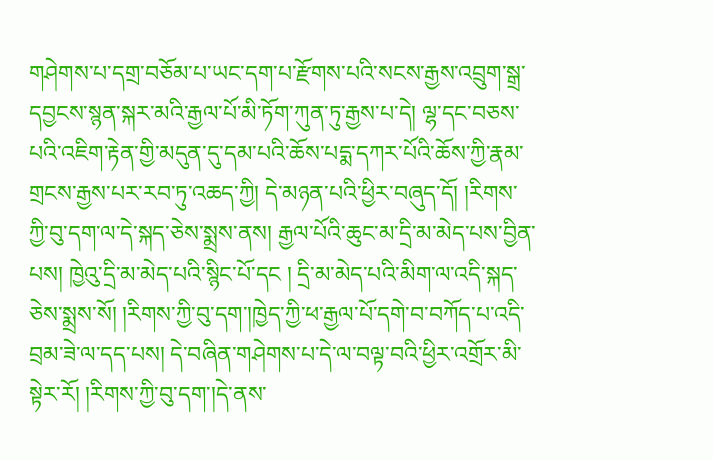གཤེགས་པ་དགྲ་བཅོམ་པ་ཡང་དག་པ་རྫོགས་པའི་སངས་རྒྱས་འབྲུག་སྒྲ་དབྱངས་སྙན་སྐར་མའི་རྒྱལ་པོ་མི་ཏོག་ཀུན་ཏུ་རྒྱས་པ་དེ། ལྷ་དང་བཅས་པའི་འཇིག་རྟེན་གྱི་མདུན་དུ་དམ་པའི་ཆོས་པདྨ་དཀར་པོའི་ཆོས་ཀྱི་རྣམ་གྲངས་རྒྱས་པར་རབ་ཏུ་འཆད་ཀྱི། དེ་མཉན་པའི་ཕྱིར་བཞུད་དོ། །རིགས་ཀྱི་བུ་དག་ལ་དེ་སྐད་ཅེས་སྨྲས་ནས། རྒྱལ་པོའི་ཆུང་མ་དྲི་མ་མེད་པས་བྱིན་པས། ཁྱེའུ་དྲི་མ་མེད་པའི་སྙིང་པོ་དང ། དྲི་མ་མེད་པའི་མིག་ལ་འདི་སྐད་ཅེས་སྨྲས་སོ། །རིགས་ཀྱི་བུ་དག་།ཁྱེད་ཀྱི་ཕ་རྒྱལ་པོ་དགེ་བ་བཀོད་པ་འདི་བྲམ་ཟེ་ལ་དད་པས། དེ་བཞིན་གཤེགས་པ་དེ་ལ་བལྟ་བའི་ཕྱིར་འགྲོར་མི་སྟེར་རོ། །རིགས་ཀྱི་བུ་དག་།དེ་ནས་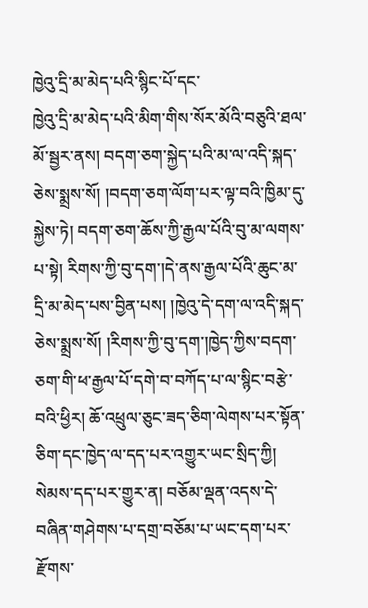ཁྱེའུ་དྲི་མ་མེད་པའི་སྙིང་པོ་དང་
ཁྱེའུ་དྲི་མ་མེད་པའི་མིག་གིས་སོར་མོའི་བཅུའི་ཐལ་མོ་སྦྱར་ནས། བདག་ཅག་སྐྱེད་པའི་མ་ལ་འདི་སྐད་ཅེས་སྨྲས་སོ། །བདག་ཅག་ལོག་པར་ལྟ་བའི་ཁྱིམ་དུ་སྐྱེས་ཏེ། བདག་ཅག་ཆོས་ཀྱི་རྒྱལ་པོའི་བུ་མ་ལགས་པ་སྟེ། རིགས་ཀྱི་བུ་དག་།དེ་ནས་རྒྱལ་པོའི་ཆུང་མ་དྲི་མ་མེད་པས་བྱིན་པས། །ཁྱེའུ་དེ་དག་ལ་འདི་སྐད་ཅེས་སྨྲས་སོ། །རིགས་ཀྱི་བུ་དག་།ཁྱེད་ཀྱིས་བདག་ཅག་གི་ཕ་རྒྱལ་པོ་དགེ་བ་བཀོད་པ་ལ་སྙིང་བརྩེ་བའི་ཕྱིར། ཆོ་འཕྲུལ་ཅུང་ཟད་ཅིག་ལེགས་པར་སྟོན་ཅིག་དང་ཁྱེད་ལ་དད་པར་འགྱུར་ཡང་སྲིད་ཀྱི། སེམས་དད་པར་གྱུར་ན། བཅོམ་ལྡན་འདས་དེ་བཞིན་གཤེགས་པ་དགྲ་བཅོམ་པ་ཡང་དག་པར་རྫོགས་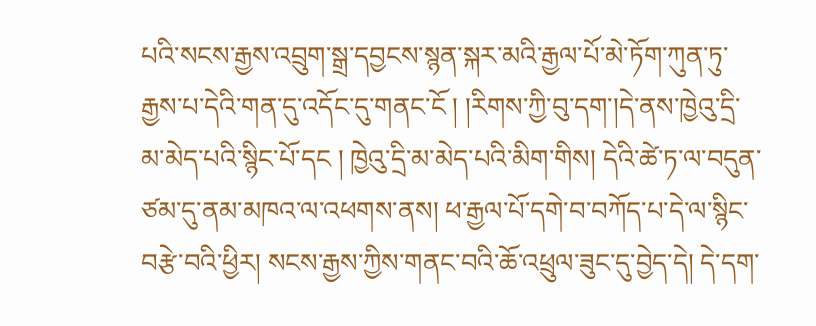པའི་སངས་རྒྱས་འབྲུག་སྒྲ་དབྱངས་སྙན་སྐར་མའི་རྒྱལ་པོ་མེ་ཏོག་ཀུན་ཏུ་རྒྱས་པ་དེའི་གན་དུ་འདོང་དུ་གནང་ངོ ། །རིགས་ཀྱི་བུ་དག་།དེ་ནས་ཁྱེའུ་དྲི་མ་མེད་པའི་སྙིང་པོ་དང ། ཁྱེའུ་དྲི་མ་མེད་པའི་མིག་གིས། དེའི་ཚེ་ཏ་ལ་བདུན་ཙམ་དུ་ནམ་མཁའ་ལ་འཕགས་ནས། ཕ་རྒྱལ་པོ་དགེ་བ་བཀོད་པ་དེ་ལ་སྙིང་བརྩེ་བའི་ཕྱིར། སངས་རྒྱས་ཀྱིས་གནང་བའི་ཆོ་འཕྲུལ་ཟུང་དུ་བྱེད་དེ། དེ་དག་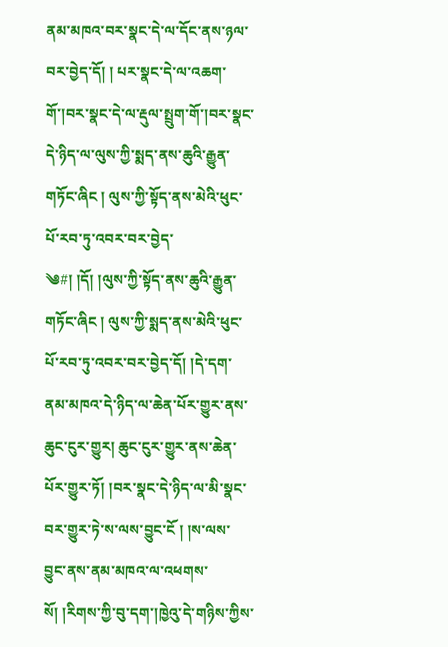ནམ་མཁའ་བར་སྣང་དེ་ལ་དོང་ནས་ཉལ་བར་བྱེད་དོ། ། པར་སྣང་དེ་ལ་འཆག་གོ་།བར་སྣང་དེ་ལ་རྡུལ་སྤྲུག་གོ་།བར་སྣང་དེ་ཉིད་ལ་ལུས་ཀྱི་སྨད་ནས་ཆུའི་རྒྱུན་གཏོང་ཞིང ། ལུས་ཀྱི་སྟོད་ནས་མེའི་ཕུང་པོ་རབ་ཏུ་འབར་བར་བྱེད་
༄#། །དོ། །ལུས་ཀྱི་སྟོད་ནས་ཆུའི་རྒྱུན་གཏོང་ཞིང ། ལུས་ཀྱི་སྨད་ནས་མེའི་ཕུང་པོ་རབ་ཏུ་འབར་བར་བྱེད་དོ། །དེ་དག་ནམ་མཁའ་དེ་ཉིད་ལ་ཆེན་པོར་གྱུར་ནས་ཆུང་ངུར་གྱུར། ཆུང་ངུར་གྱུར་ནས་ཆེན་པོར་གྱུར་ཏོ། །བར་སྣང་དེ་ཉིད་ལ་མི་སྣང་བར་གྱུར་ཏེ་ས་ལས་བྱུང་ངོ ། །ས་ལས་བྱུང་ནས་ནམ་མཁའ་ལ་འཕགས་སོ། །རིགས་ཀྱི་བུ་དག་།ཁྱེའུ་དེ་གཉིས་ཀྱིས་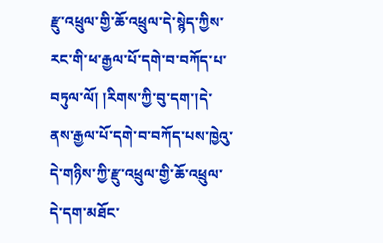རྫུ་འཕྲུལ་གྱི་ཆོ་འཕྲུལ་དེ་སྙེད་ཀྱིས་རང་གི་ཕ་རྒྱལ་པོ་དགེ་བ་བཀོད་པ་བཏུལ་ལོ། །རིགས་ཀྱི་བུ་དག་།དེ་ནས་རྒྱལ་པོ་དགེ་བ་བཀོད་པས་ཁྱེའུ་དེ་གཉིས་ཀྱི་རྫུ་འཕྲུལ་གྱི་ཆོ་འཕྲུལ་དེ་དག་མཐོང་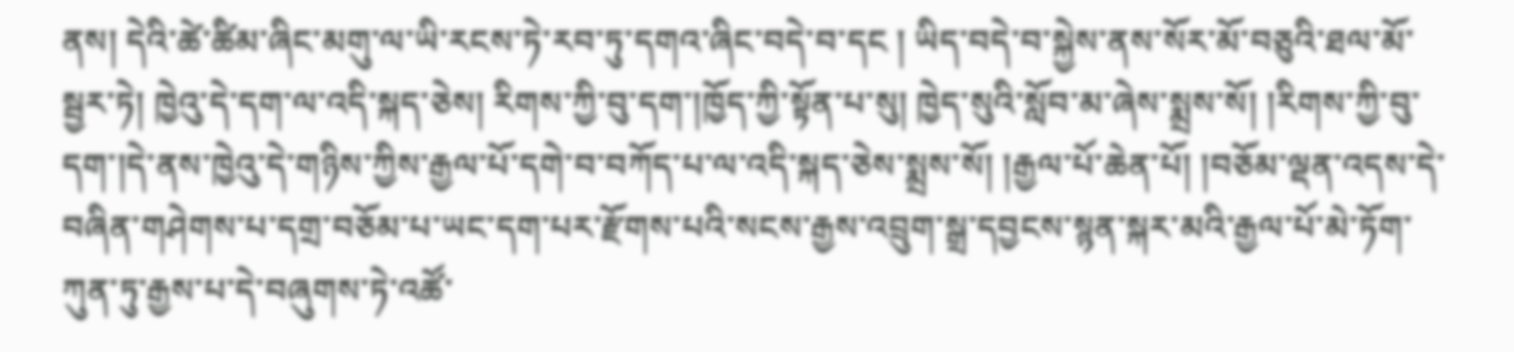ནས། དེའི་ཚེ་ཚིམ་ཞིང་མགུ་ལ་ཡི་རངས་ཏེ་རབ་ཏུ་དགའ་ཞིང་བདེ་བ་དང ། ཡིད་བདེ་བ་སྐྱེས་ནས་སོར་མོ་བཅུའི་ཐལ་མོ་སྦྱར་ཏེ། ཁྱེའུ་དེ་དག་ལ་འདི་སྐད་ཅེས། རིགས་ཀྱི་བུ་དག་།ཁྱོད་ཀྱི་སྟོན་པ་སུ། ཁྱེད་སུའི་སློབ་མ་ཞེས་སྨྲས་སོ། །རིགས་ཀྱི་བུ་དག་།དེ་ནས་ཁྱེའུ་དེ་གཉིས་ཀྱིས་རྒྱལ་པོ་དགེ་བ་བཀོད་པ་ལ་འདི་སྐད་ཅེས་སྨྲས་སོ། །རྒྱལ་པོ་ཆེན་པོ། །བཅོམ་ལྡན་འདས་དེ་བཞིན་གཤེགས་པ་དགྲ་བཅོམ་པ་ཡང་དག་པར་རྫོགས་པའི་སངས་རྒྱས་འབྲུག་སྒྲ་དབྱངས་སྙན་སྐར་མའི་རྒྱལ་པོ་མེ་ཏོག་ཀུན་ཏུ་རྒྱས་པ་དེ་བཞུགས་ཏེ་འཚོ་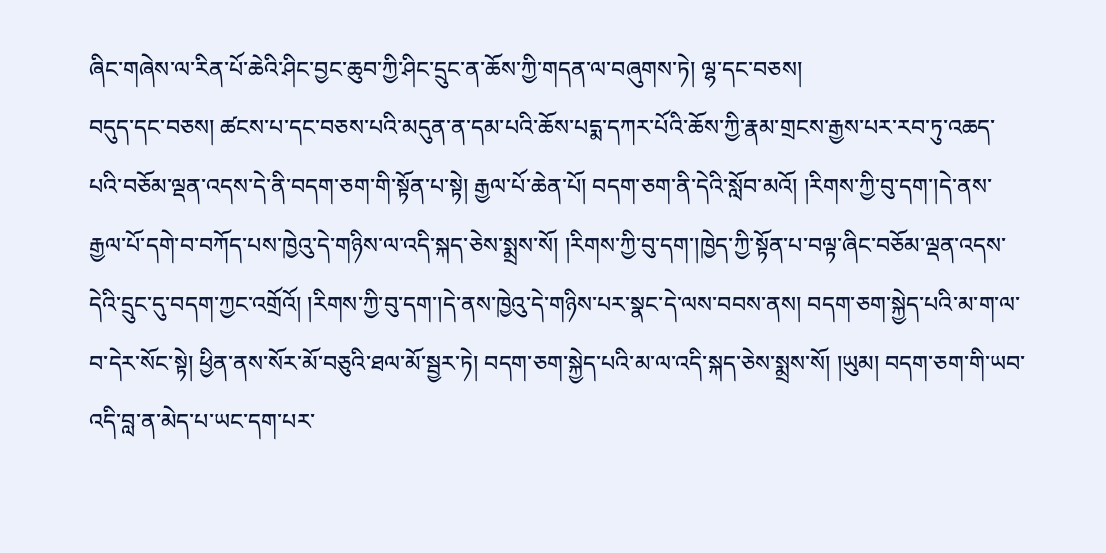ཞིང་གཞེས་ལ་རིན་པོ་ཆེའི་ཤིང་བྱང་ཆུབ་ཀྱི་ཤིང་དྲུང་ན་ཆོས་ཀྱི་གདན་ལ་བཞུགས་ཏེ། ལྷ་དང་བཅས།
བདུད་དང་བཅས། ཚངས་པ་དང་བཅས་པའི་མདུན་ན་དམ་པའི་ཆོས་པདྨ་དཀར་པོའི་ཆོས་ཀྱི་རྣམ་གྲངས་རྒྱས་པར་རབ་ཏུ་འཆད་པའི་བཅོམ་ལྡན་འདས་དེ་ནི་བདག་ཅག་གི་སྟོན་པ་སྟེ། རྒྱལ་པོ་ཆེན་པོ། བདག་ཅག་ནི་དེའི་སློབ་མའོ། །རིགས་ཀྱི་བུ་དག་།དེ་ནས་རྒྱལ་པོ་དགེ་བ་བཀོད་པས་ཁྱེའུ་དེ་གཉིས་ལ་འདི་སྐད་ཅེས་སྨྲས་སོ། །རིགས་ཀྱི་བུ་དག་།ཁྱེད་ཀྱི་སྟོན་པ་བལྟ་ཞིང་བཅོམ་ལྡན་འདས་དེའི་དྲུང་དུ་བདག་ཀྱང་འགྲོའོ། །རིགས་ཀྱི་བུ་དག་།དེ་ནས་ཁྱེའུ་དེ་གཉིས་པར་སྣང་དེ་ལས་བབས་ནས། བདག་ཅག་སྐྱེད་པའི་མ་ག་ལ་བ་དེར་སོང་སྟེ། ཕྱིན་ནས་སོར་མོ་བཅུའི་ཐལ་མོ་སྦྱར་ཏེ། བདག་ཅག་སྐྱེད་པའི་མ་ལ་འདི་སྐད་ཅེས་སྨྲས་སོ། །ཡུམ། བདག་ཅག་གི་ཡབ་འདི་བླ་ན་མེད་པ་ཡང་དག་པར་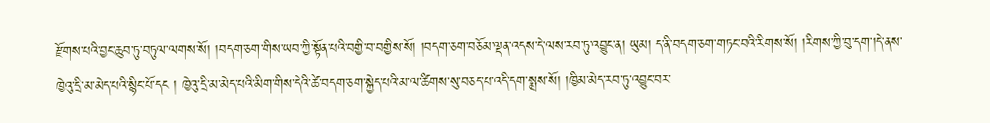རྫོགས་པའི་བྱང་ཆུབ་ཏུ་བཏུལ་ལགས་སོ། །བདག་ཅག་གིས་ཡབ་ཀྱི་སྟོན་པའི་བགྱི་བ་བགྱིས་སོ། །བདག་ཅག་བཅོམ་ལྡན་འདས་དེ་ལས་རབ་ཏུ་འབྱུང་ན། ཡུམ། ད་ནི་བདག་ཅག་གཏང་བའི་རིགས་སོ། །རིགས་ཀྱི་བུ་དག་།དེ་ནས་ཁྱེའུ་དྲི་མ་མེད་པའི་སྙིང་པོ་དང ། ཁྱེའུ་དྲི་མ་མེད་པའི་མིག་གིས་དེའི་ཚེ་བདག་ཅག་སྐྱེད་པའི་མ་ལ་ཚིགས་སུ་བཅད་པ་འདི་དག་སྨྲས་སོ། །ཁྱིམ་མེད་རབ་ཏུ་འབྱུང་བར་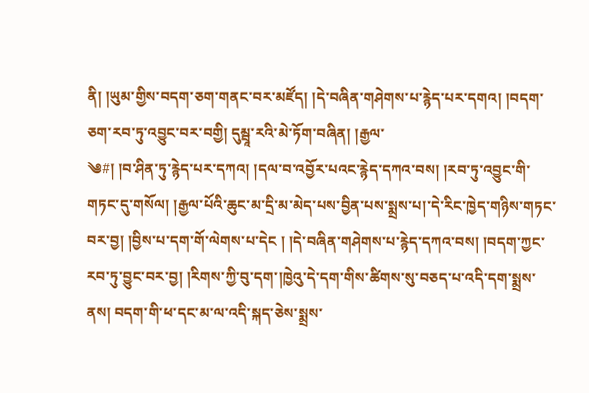ནི། །ཡུམ་གྱིས་བདག་ཅག་གནང་བར་མཛོད། །དེ་བཞིན་གཤེགས་པ་རྙེད་པར་དགའ། །བདག་ཅག་རབ་ཏུ་འབྱུང་བར་བགྱི། དུམྦཱ་རའི་མེ་ཏོག་བཞིན། །རྒྱལ་
༄#། །བ་ཤིན་ཏུ་རྙེད་པར་དཀའ། །དལ་བ་འབྱོར་པའང་རྙེད་དཀའ་བས། །རབ་ཏུ་འབྱུང་གི་གཏང་དུ་གསོལ། །རྒྱལ་པོའི་ཆུང་མ་དྲི་མ་མེད་པས་བྱིན་པས་སྨྲས་པ།་དེ་རིང་ཁྱེད་གཉིས་གཏང་བར་བྱ། །བྱིས་པ་དག་གོ་ལེགས་པ་དེང ། །དེ་བཞིན་གཤེགས་པ་རྙེད་དཀའ་བས། །བདག་ཀྱང་རབ་ཏུ་བྱུང་བར་བྱ། །རིགས་ཀྱི་བུ་དག་།ཁྱེའུ་དེ་དག་གིས་ཚིགས་སུ་བཅད་པ་འདི་དག་སྨྲས་ནས། བདག་གི་ཕ་དང་མ་ལ་འདི་སྐད་ཅེས་སྨྲས་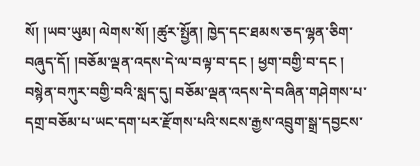སོ། །ཡབ་ཡུམ། ལེགས་སོ། །ཚུར་སྤྱོན། ཁྱེད་དང་ཐམས་ཅད་ལྷན་ཅིག་བཞུད་དོ། །བཅོམ་ལྡན་འདས་དེ་ལ་བལྟ་བ་དང ། ཕྱག་བགྱི་བ་དང ། བསྙེན་བཀུར་བགྱི་བའི་སླད་དུ། བཅོམ་ལྡན་འདས་དེ་བཞིན་གཤེགས་པ་དགྲ་བཅོམ་པ་ཡང་དག་པར་རྫོགས་པའི་སངས་རྒྱས་འབྲུག་སྒྲ་དབྱངས་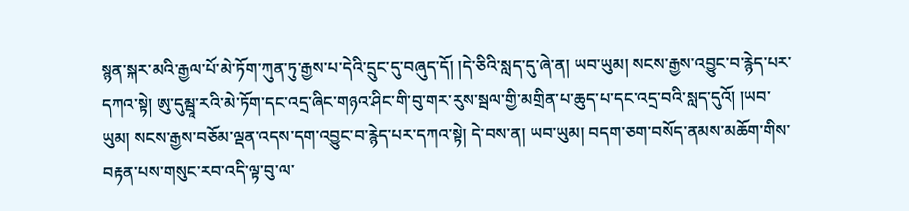སྙན་སྐར་མའི་རྒྱལ་པོ་མེ་ཏོག་ཀུན་ཏུ་རྒྱས་པ་དེའི་དྲུང་དུ་བཞུད་དོ། །དེ་ཅིའི་སླད་དུ་ཞེ་ན། ཡབ་ཡུམ། སངས་རྒྱས་འབྱུང་བ་རྙེད་པར་དཀའ་སྟེ། ཨུ་དུམྦཱ་རའི་མེ་ཏོག་དང་འདྲ་ཞིང་གཉའ་ཤིང་གི་བུ་གར་རུས་སྦལ་གྱི་མགྲིན་པ་ཆུད་པ་དང་འདྲ་བའི་སླད་དུའོ། །ཡབ་ཡུམ། སངས་རྒྱས་བཅོམ་ལྡན་འདས་དག་འབྱུང་བ་རྙེད་པར་དཀའ་སྟེ། དེ་བས་ན། ཡབ་ཡུམ། བདག་ཅག་བསོད་ནམས་མཆོག་གིས་བརྟན་པས་གསུང་རབ་འདི་ལྟ་བུ་ལ་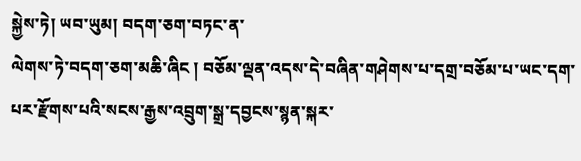སྐྱེས་ཏེ། ཡབ་ཡུམ། བདག་ཅག་བཏང་ན་
ལེགས་ཏེ་བདག་ཅག་མཆི་ཞིང ། བཅོམ་ལྡན་འདས་དེ་བཞིན་གཤེགས་པ་དགྲ་བཅོམ་པ་ཡང་དག་པར་རྫོགས་པའི་སངས་རྒྱས་འབྲུག་སྒྲ་དབྱངས་སྙན་སྐར་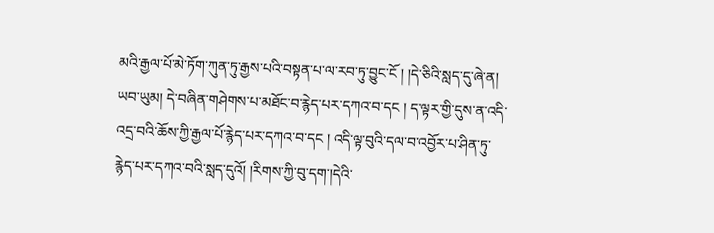མའི་རྒྱལ་པོ་མེ་ཏོག་ཀུན་ཏུ་རྒྱས་པའི་བསྟན་པ་ལ་རབ་ཏུ་བྱུང་ངོ ། །དེ་ཅིའི་སླད་དུ་ཞེ་ན། ཡབ་ཡུམ། དེ་བཞིན་གཤེགས་པ་མཐོང་བ་རྙེད་པར་དཀའ་བ་དང ། ད་ལྟར་གྱི་དུས་ན་འདི་འདྲ་བའི་ཆོས་ཀྱི་རྒྱལ་པོ་རྙེད་པར་དཀའ་བ་དང ། འདི་ལྟ་བུའི་དལ་བ་འབྱོར་པ་ཤིན་ཏུ་རྙེད་པར་དཀའ་བའི་སླད་དུའོ། །རིགས་ཀྱི་བུ་དག་།དེའི་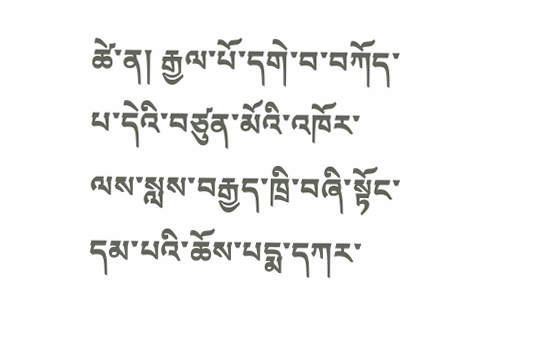ཚེ་ན། རྒྱལ་པོ་དགེ་བ་བཀོད་པ་དེའི་བཙུན་མོའི་འཁོར་ལས་སླས་བརྒྱད་ཁྲི་བཞི་སྟོང་དམ་པའི་ཆོས་པདྨ་དཀར་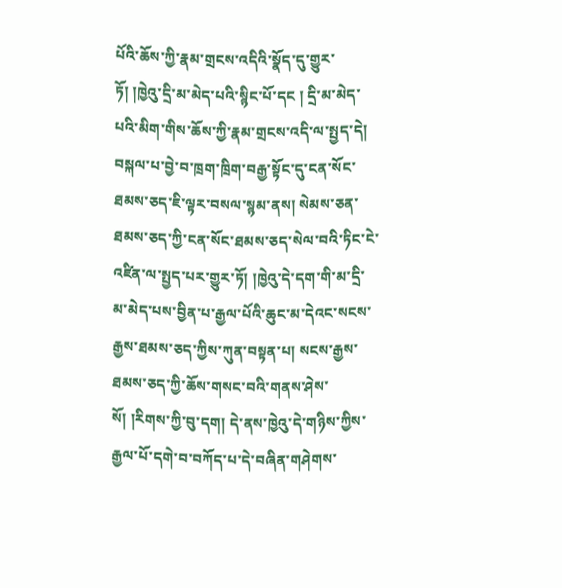པོའི་ཆོས་ཀྱི་རྣམ་གྲངས་འདིའི་སྣོད་དུ་གྱུར་ཏོ། །ཁྱེའུ་དྲི་མ་མེད་པའི་སྙིང་པོ་དང ། དྲི་མ་མེད་པའི་མིག་གིས་ཆོས་ཀྱི་རྣམ་གྲངས་འདི་ལ་སྤྱད་དེ། བསྐལ་པ་བྱེ་བ་ཁྲག་ཁྲིག་བརྒྱ་སྟོང་དུ་ངན་སོང་ཐམས་ཅད་ཇི་ལྟར་བསལ་སྙམ་ནས། སེམས་ཅན་ཐམས་ཅད་ཀྱི་ངན་སོང་ཐམས་ཅད་སེལ་བའི་ཏིང་ངེ་འཛིན་ལ་སྤྱད་པར་གྱུར་ཏོ། །ཁྱེའུ་དེ་དག་གི་མ་དྲི་མ་མེད་པས་བྱིན་པ་རྒྱལ་པོའི་ཆུང་མ་དེའང་སངས་རྒྱས་ཐམས་ཅད་ཀྱིས་ཀུན་བསྟན་པ། སངས་རྒྱས་ཐམས་ཅད་ཀྱི་ཆོས་གསང་བའི་གནས་ཤེས་སོ། །རིགས་ཀྱི་བུ་དག། དེ་ནས་ཁྱེའུ་དེ་གཉིས་ཀྱིས་རྒྱལ་པོ་དགེ་བ་བཀོད་པ་དེ་བཞིན་གཤེགས་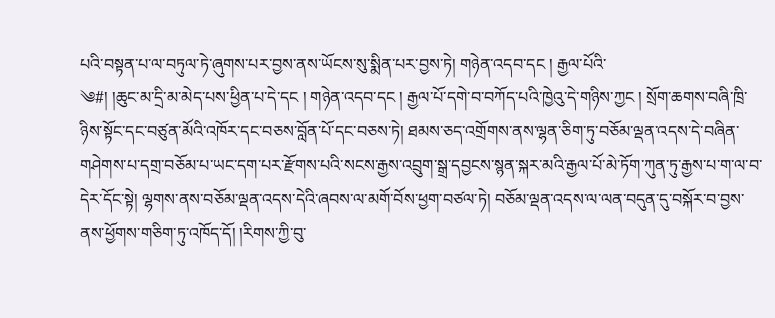པའི་བསྟན་པ་ལ་བཏུལ་ཏེ་ཞུགས་པར་བྱས་ནས་ཡོངས་སུ་སྨིན་པར་བྱས་ཏེ། གཉེན་འདབ་དང ། རྒྱལ་པོའི་
༄#། །ཆུང་མ་དྲི་མ་མེད་པས་ཕྱིན་པ་དེ་དང ། གཉེན་འདབ་དང ། རྒྱལ་པོ་དགེ་བ་བཀོད་པའི་ཁྱེའུ་དེ་གཉིས་ཀྱང ། སྲོག་ཆགས་བཞི་ཁྲི་ཉིས་སྟོང་དང་བཙུན་མོའི་འཁོར་དང་བཅས་བློན་པོ་དང་བཅས་ཏེ། ཐམས་ཅད་འགྲོགས་ནས་ལྷན་ཅིག་ཏུ་བཅོམ་ལྡན་འདས་དེ་བཞིན་གཤེགས་པ་དགྲ་བཅོམ་པ་ཡང་དག་པར་རྫོགས་པའི་སངས་རྒྱས་འབྲུག་སྒྲ་དབྱངས་སྙན་སྐར་མའི་རྒྱལ་པོ་མེ་ཏོག་ཀུན་ཏུ་རྒྱས་པ་ག་ལ་བ་དེར་དོང་སྟེ། ལྷགས་ནས་བཅོམ་ལྡན་འདས་དེའི་ཞབས་ལ་མགོ་བོས་ཕྱག་བཙལ་ཏེ། བཅོམ་ལྡན་འདས་ལ་ལན་བདུན་དུ་བསྐོར་བ་བྱས་ནས་ཕྱོགས་གཅིག་ཏུ་འཁོད་དོ། །རིགས་ཀྱི་བུ་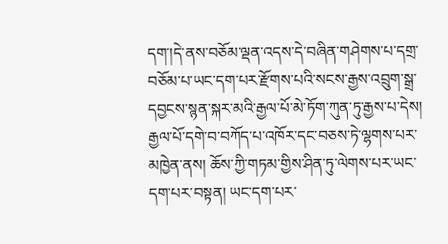དག་།དེ་ནས་བཅོམ་ལྡན་འདས་དེ་བཞིན་གཤེགས་པ་དགྲ་བཅོམ་པ་ཡང་དག་པར་རྫོགས་པའི་སངས་རྒྱས་འབྲུག་སྒྲ་དབྱངས་སྙན་སྐར་མའི་རྒྱལ་པོ་མེ་ཏོག་ཀུན་ཏུ་རྒྱས་པ་དེས། རྒྱལ་པོ་དགེ་བ་བཀོད་པ་འཁོར་དང་བཅས་ཏེ་ལྷགས་པར་མཁྱེན་ནས། ཆོས་ཀྱི་གཏམ་གྱིས་ཤིན་ཏུ་ལེགས་པར་ཡང་དག་པར་བསྟན། ཡང་དག་པར་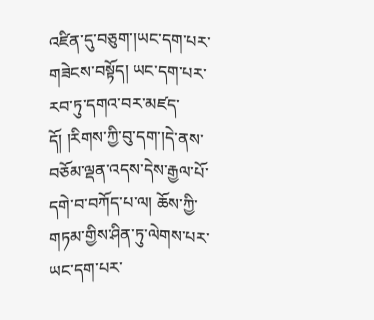འཛིན་དུ་བཅུག་།ཡང་དག་པར་གཟེངས་བསྟོད། ཡང་དག་པར་རབ་ཏུ་དགའ་བར་མཛད་དོ། །རིགས་ཀྱི་བུ་དག་།དེ་ནས་བཅོམ་ལྡན་འདས་དེས་རྒྱལ་པོ་དགེ་བ་བཀོད་པ་ལ། ཆོས་ཀྱི་གཏམ་གྱིས་ཤིན་ཏུ་ལེགས་པར་ཡང་དག་པར་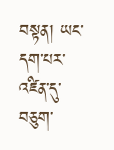བསྟན། ཡང་དག་པར་འཛིན་དུ་བཅུག་